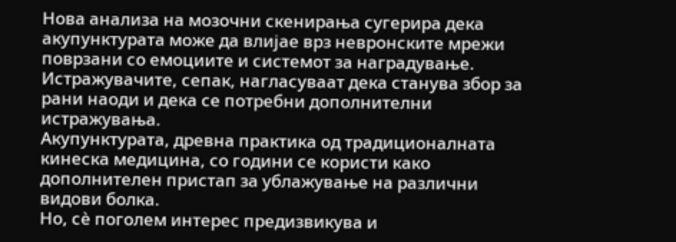Нова анализа на мозочни скенирања сугерира дека акупунктурата може да влијае врз невронските мрежи поврзани со емоциите и системот за наградување. Истражувачите, сепак, нагласуваат дека станува збор за рани наоди и дека се потребни дополнителни истражувања.
Акупунктурата, древна практика од традиционалната кинеска медицина, со години се користи како дополнителен пристап за ублажување на различни видови болка.
Но, сè поголем интерес предизвикува и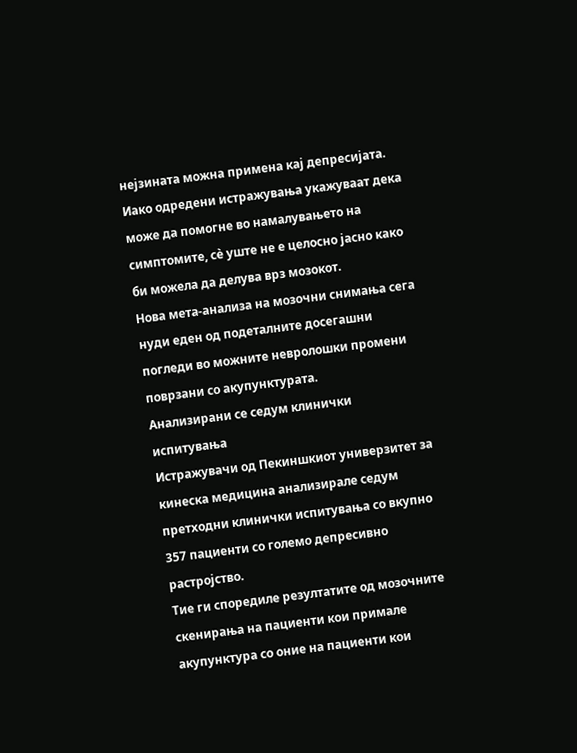нејзината можна примена кај депресијата. Иако одредени истражувања укажуваат дека може да помогне во намалувањето на симптомите, сè уште не е целосно јасно како би можела да делува врз мозокот.
Нова мета-анализа на мозочни снимања сега нуди еден од подеталните досегашни погледи во можните невролошки промени поврзани со акупунктурата.
Анализирани се седум клинички испитувања
Истражувачи од Пекиншкиот универзитет за кинеска медицина анализирале седум претходни клинички испитувања со вкупно 357 пациенти со големо депресивно растројство.
Тие ги споредиле резултатите од мозочните скенирања на пациенти кои примале акупунктура со оние на пациенти кои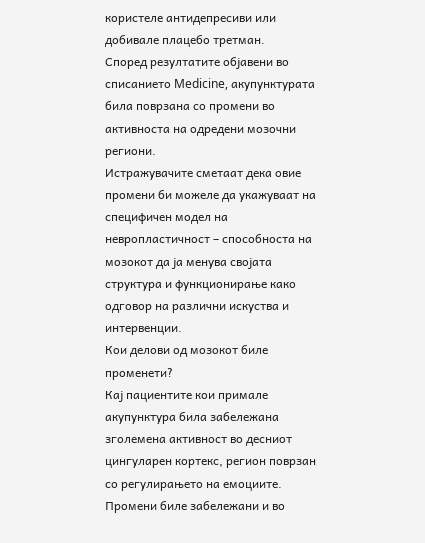користеле антидепресиви или добивале плацебо третман.
Според резултатите објавени во списанието Medicine, акупунктурата била поврзана со промени во активноста на одредени мозочни региони.
Истражувачите сметаат дека овие промени би можеле да укажуваат на специфичен модел на невропластичност – способноста на мозокот да ја менува својата структура и функционирање како одговор на различни искуства и интервенции.
Кои делови од мозокот биле променети?
Кај пациентите кои примале акупунктура била забележана зголемена активност во десниот цингуларен кортекс, регион поврзан со регулирањето на емоциите.
Промени биле забележани и во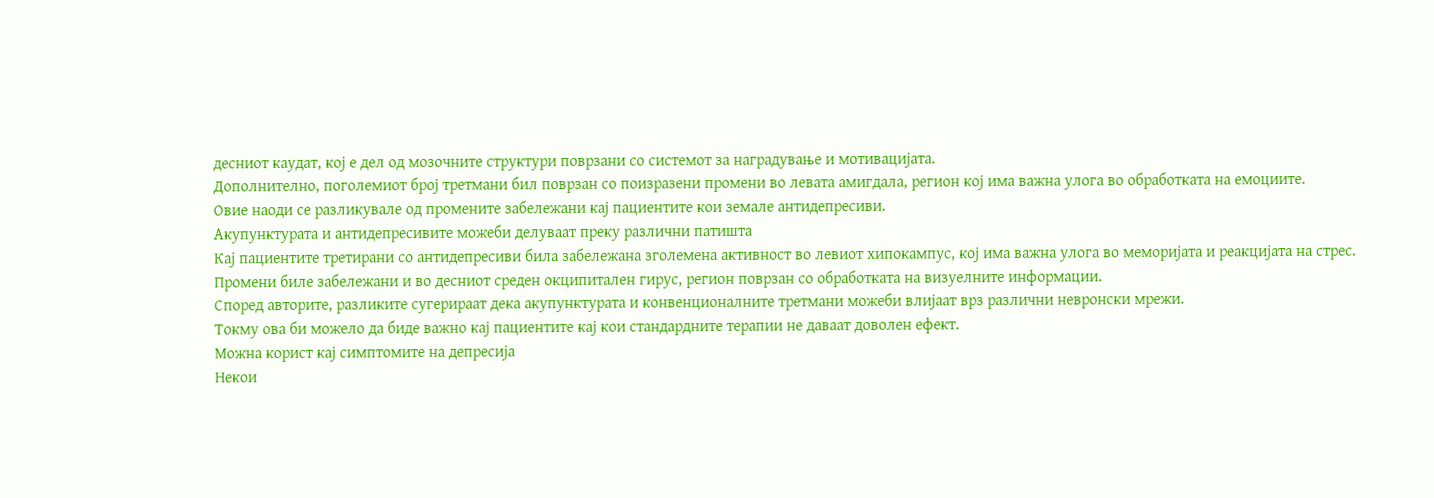десниот каудат, кој е дел од мозочните структури поврзани со системот за наградување и мотивацијата.
Дополнително, поголемиот број третмани бил поврзан со поизразени промени во левата амигдала, регион кој има важна улога во обработката на емоциите.
Овие наоди се разликувале од промените забележани кај пациентите кои земале антидепресиви.
Акупунктурата и антидепресивите можеби делуваат преку различни патишта
Кај пациентите третирани со антидепресиви била забележана зголемена активност во левиот хипокампус, кој има важна улога во меморијата и реакцијата на стрес.
Промени биле забележани и во десниот среден окципитален гирус, регион поврзан со обработката на визуелните информации.
Според авторите, разликите сугерираат дека акупунктурата и конвенционалните третмани можеби влијаат врз различни невронски мрежи.
Токму ова би можело да биде важно кај пациентите кај кои стандардните терапии не даваат доволен ефект.
Можна корист кај симптомите на депресија
Некои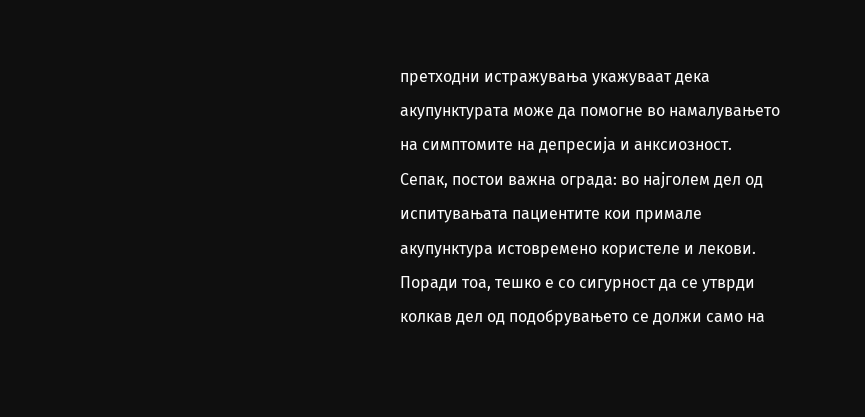претходни истражувања укажуваат дека акупунктурата може да помогне во намалувањето на симптомите на депресија и анксиозност.
Сепак, постои важна ограда: во најголем дел од испитувањата пациентите кои примале акупунктура истовремено користеле и лекови.
Поради тоа, тешко е со сигурност да се утврди колкав дел од подобрувањето се должи само на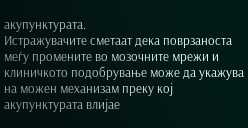акупунктурата.
Истражувачите сметаат дека поврзаноста меѓу промените во мозочните мрежи и клиничкото подобрување може да укажува на можен механизам преку кој акупунктурата влијае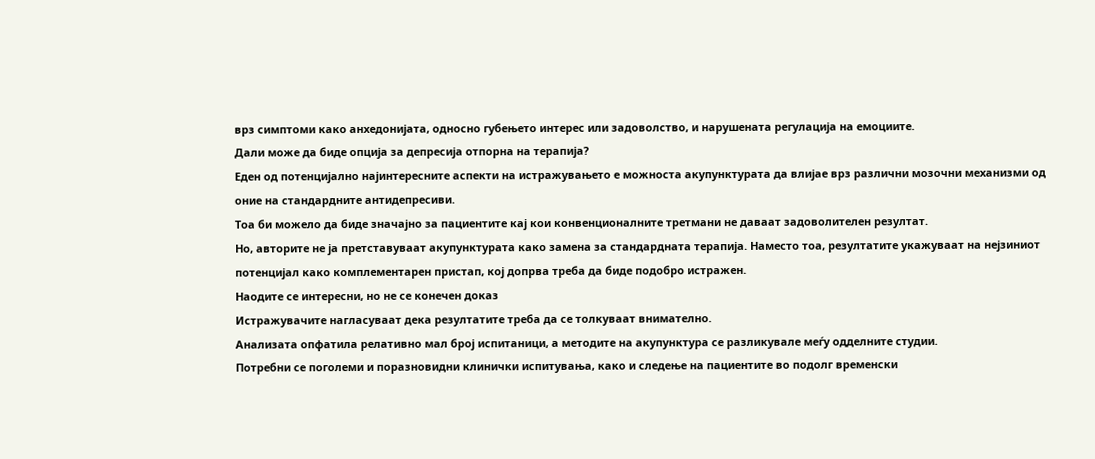врз симптоми како анхедонијата, односно губењето интерес или задоволство, и нарушената регулација на емоциите.
Дали може да биде опција за депресија отпорна на терапија?
Еден од потенцијално најинтересните аспекти на истражувањето е можноста акупунктурата да влијае врз различни мозочни механизми од оние на стандардните антидепресиви.
Тоа би можело да биде значајно за пациентите кај кои конвенционалните третмани не даваат задоволителен резултат.
Но, авторите не ја претставуваат акупунктурата како замена за стандардната терапија. Наместо тоа, резултатите укажуваат на нејзиниот потенцијал како комплементарен пристап, кој допрва треба да биде подобро истражен.
Наодите се интересни, но не се конечен доказ
Истражувачите нагласуваат дека резултатите треба да се толкуваат внимателно.
Анализата опфатила релативно мал број испитаници, а методите на акупунктура се разликувале меѓу одделните студии.
Потребни се поголеми и поразновидни клинички испитувања, како и следење на пациентите во подолг временски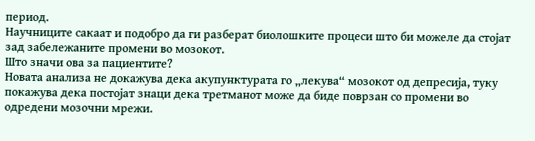период.
Научниците сакаат и подобро да ги разберат биолошките процеси што би можеле да стојат зад забележаните промени во мозокот.
Што значи ова за пациентите?
Новата анализа не докажува дека акупунктурата го „лекува“ мозокот од депресија, туку покажува дека постојат знаци дека третманот може да биде поврзан со промени во одредени мозочни мрежи.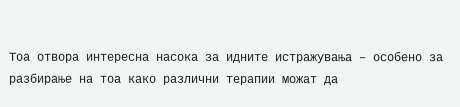Тоа отвора интересна насока за идните истражувања – особено за разбирање на тоа како различни терапии можат да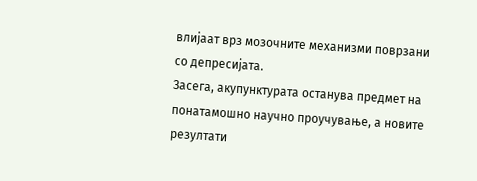влијаат врз мозочните механизми поврзани со депресијата.
Засега, акупунктурата останува предмет на понатамошно научно проучување, а новите резултати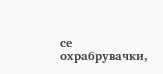се охрабрувачки,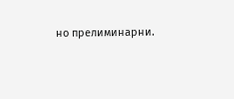но прелиминарни.